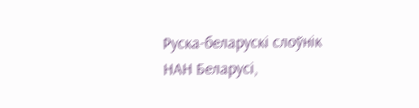Руска-беларускі слоўнік НАН Беларусі,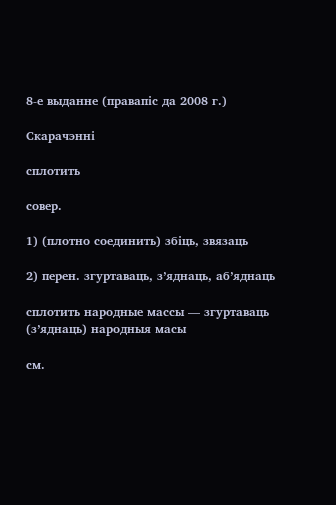8-е выданне (правапіс да 2008 г.)

Скарачэнні

сплотить

совер.

1) (плотно соединить) збіць, звязаць

2) перен. згуртаваць, з’яднаць, аб’яднаць

сплотить народные массы — згуртаваць (з’яднаць) народныя масы

см.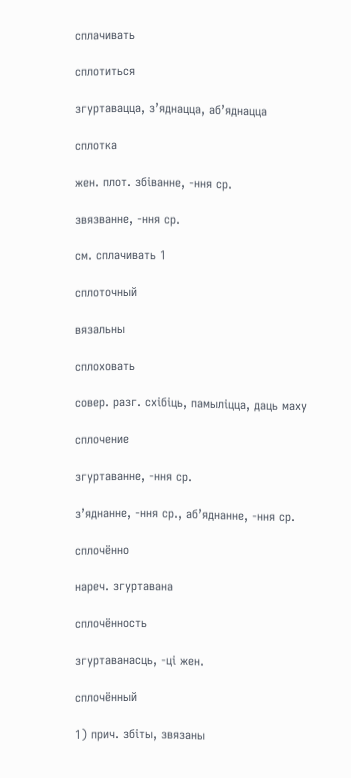сплачивать

сплотиться

згуртавацца, з’яднацца, аб’яднацца

сплотка

жен. плот. збіванне, -ння ср.

звязванне, -ння ср.

см. сплачивать 1

сплоточный

вязальны

сплоховать

совер. разг. схібіць, памыліцца, даць маху

сплочение

згуртаванне, -ння ср.

з’яднанне, -ння ср., аб’яднанне, -ння ср.

сплочённо

нареч. згуртавана

сплочённость

згуртаванасць, -ці жен.

сплочённый

1) прич. збіты, звязаны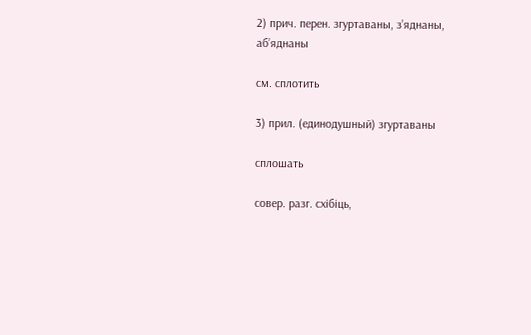2) прич. перен. згуртаваны, з’яднаны, аб’яднаны

см. сплотить

3) прил. (единодушный) згуртаваны

сплошать

совер. разг. схібіць,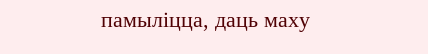памыліцца, даць маху